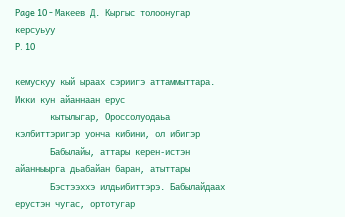Page 10 - Макеев Д. Кыргыс толоонугар керсуьуу
P. 10

кемускуу кый ыраах сэриигэ аттаммыттара. Икки кун айаннаан ерус
       кытылыгар, Ороссолуодаьа кэлбиттэригэр уонча кибини, ол ибигэр
       Бабылайы, аттары керен-истэн айанныырга дьабайан баран, атыттары
       Бэстээххэ илдьибиттэрэ. Бабылайдаах ерустэн чугас, ортотугар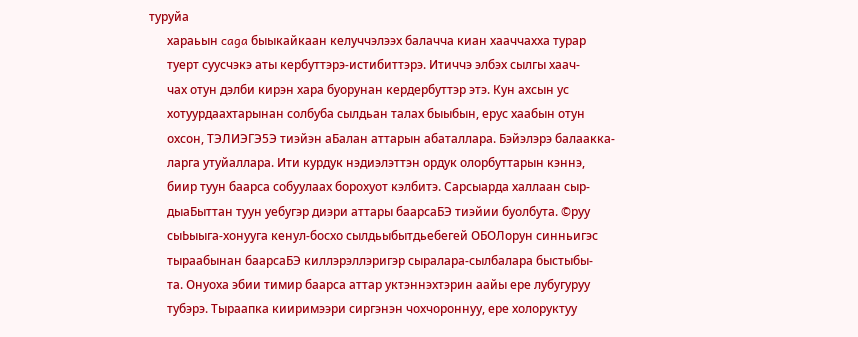туруйа
      хараьын caga быыкайкаан келуччэлээх балачча киан хааччахха турар
      туерт суусчэкэ аты кербуттэрэ-истибиттэрэ. Итиччэ элбэх сылгы хаач-
      чах отун дэлби кирэн хара буорунан кердербуттэр этэ. Кун ахсын ус
      хотуурдаахтарынан солбуба сылдьан талах быыбын, ерус хаабын отун
      охсон, ТЭЛИЭГЭ5Э тиэйэн аБалан аттарын абаталлара. Бэйэлэрэ балаакка-
      ларга утуйаллара. Ити курдук нэдиэлэттэн ордук олорбуттарын кэннэ,
      биир туун баарса собуулаах борохуот кэлбитэ. Сарсыарда халлаан сыр-
      дыаБыттан туун уебугэр диэри аттары баарсаБЭ тиэйии буолбута. ©руу
      сыЬыыга-хонууга кенул-босхо сылдьыбытдьебегей ОБОЛорун синньигэс
      тыраабынан баарсаБЭ киллэрэллэригэр сыралара-сылбалара быстыбы-
      та. Онуоха эбии тимир баарса аттар уктэннэхтэрин аайы ере лубугуруу
      тубэрэ. Тыраапка кииримээри сиргэнэн чохчороннуу, ере холоруктуу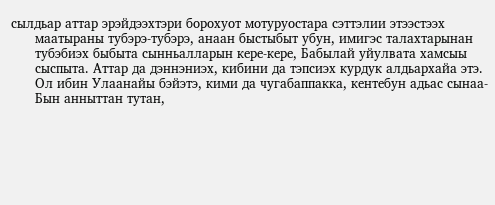сылдьар аттар эрэйдээхтэри борохуот мотуруостара сэттэлии этээстээх
      маатыраны тубэрэ-тубэрэ, анаан быстыбыт убун, имигэс талахтарынан
      тубэбиэх быбыта сынньалларын кере-кере, Бабылай уйулвата хамсыы
      сыспыта. Аттар да дэннэниэх, кибини да тэпсиэх курдук алдьархайа этэ.
      Ол ибин Улаанайы бэйэтэ, кими да чугабаппакка, кентебун адьас сынаа-
      Бын анныттан тутан,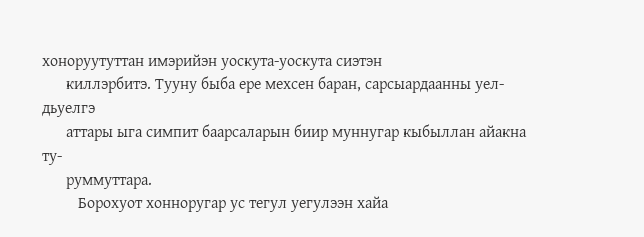хоноруутуттан имэрийэн уоскута-уоскута сиэтэн
      киллэрбитэ. Тууну быба ере мехсен баран, сарсыардаанны уел-дьуелгэ
      аттары ыга симпит баарсаларын биир муннугар кыбыллан айакна ту-
      руммуттара.
         Борохуот хонноругар ус тегул уегулээн хайа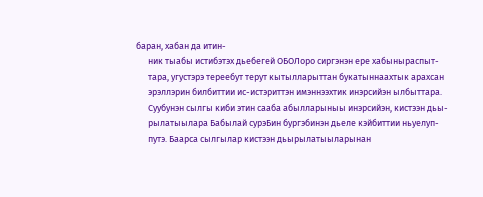баран, хабан да итин-
      ник тыабы истибэтэх дьебегей ОБОЛоро сиргэнэн ере хабыныраспыт-
      тара, угустэрэ тереебут терут кытылларыттан букатыннаахтык арахсан
      эрэллэрин билбиттии ис-истэриттэн имэннээхтик инэрсийэн ылбыттара.
      Суубунэн сылгы киби этин сааба абылларыныы инэрсийэн, кистээн дьы-
      рылатыылара Бабылай сурэБин бургэбинэн дьеле кэйбиттии ньуелуп-
      путэ. Баарса сылгылар кистээн дьырылатыыларынан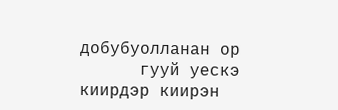добубуолланан ор
      гууй уескэ киирдэр киирэн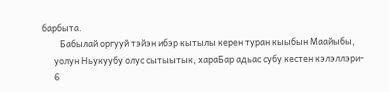барбыта.
         Бабылай оргууй тэйэн ибэр кытылы керен туран кыыбын Маайыбы,
      уолун Ньукуубу олус сытыытык, хараБар адьас субу кестен кэлэллэри-
      6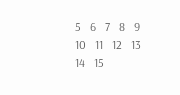5   6   7   8   9   10   11   12   13   14   15